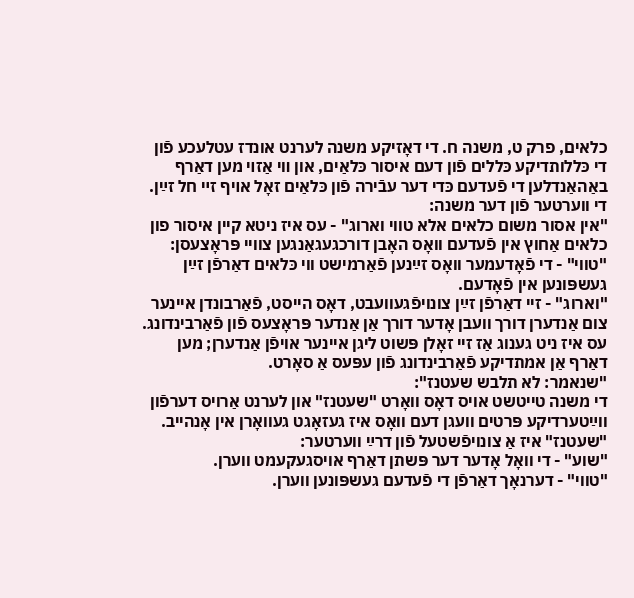כלאים, פרק ט, משנה ח. די דאָזיקע משנה לערנט אונדז עטלעכע פֿון די כּללותדיקע כּללים פֿון דעם איסור כּלאַים, און װי אַזױ מען דאַרף באַהאַנדלען די פֿעדעם כּדי דער עבֿירה פֿון כּלאַים זאָל אױף זײ חל זײַן.
די ווערטער פֿון דער משנה:
"אין אסור משום כלאים אלא טווי וארוג" - עס איז ניטא קיין איסור פון כלאים אַחוץ אין פֿעדעם וואָס האָבן דורכגעגאַנגען צוויי פּראָצעסן:
"טווי" - די פֿאָדעמער וואָס זײַנען פֿאַרמישט ווי כּלאים דאַרפֿן זײַן געשפּונען אין פֿאָדעם.
"וארוג" - זיי דאַרפֿן זײַן צונויפֿגעוועבט, דאָס הייסט, פֿאַרבונדן איינער צום אַנדערן דורך וועבן אָדער דורך אַן אַנדער פּראָצעס פֿון פֿאַרבינדונג. עס איז ניט גענוג אַז זיי זאָלן פּשוט ליגן איינער אויפֿן אַנדערן; מען דאַרף אַן אמתדיקע פֿאַרבינדונג פֿון עפּעס אַ סאָרט.
"שנאמר: לא תלבש שעטנז":
די משנה טייטשט אויס דאָס וואָרט "שעטנז" און לערנט אַרויס דערפֿון ווײַטערדיקע פּרטים וועגן דעם וואָס איז געזאָגט געוואָרן אין אָנהייב. "שעטנז" איז אַ צונויפֿשטעל פֿון דרײַ ווערטער:
"שוע" - די וואָל אָדער דער פּשתן דאַרף אויסגעקעמט ווערן.
"טווי" - דערנאָך דאַרפֿן די פֿעדעם געשפּונען ווערן.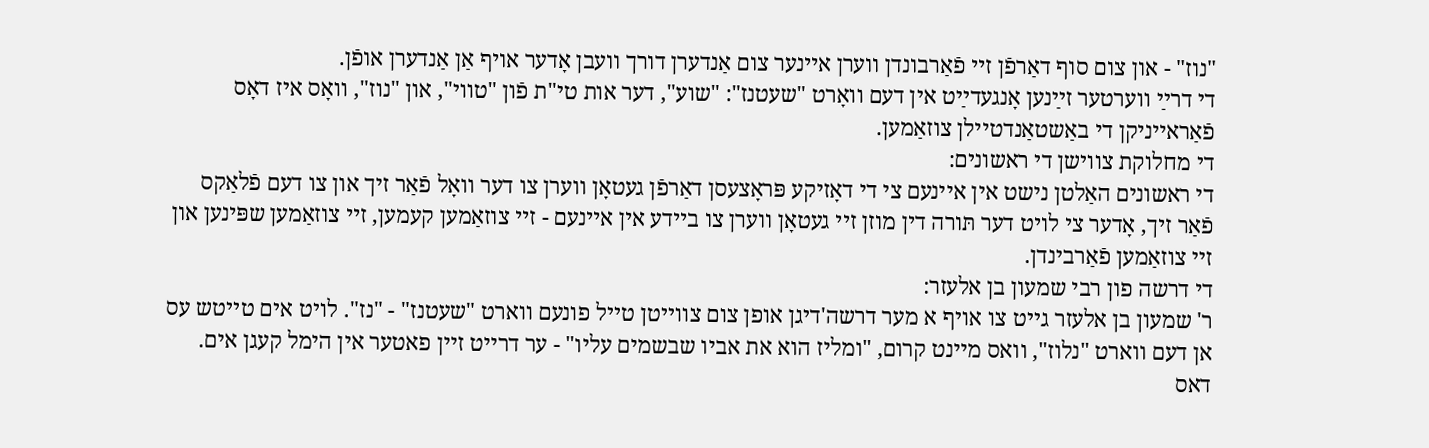"נוז" - און צום סוף דאַרפֿן זיי פֿאַרבונדן ווערן איינער צום אַנדערן דורך וועבן אָדער אויף אַן אַנדערן אופֿן.
די דרײַ ווערטער זײַנען אָנגעדײַט אין דעם וואָרט "שעטנז": "שוע", דער אות טי"ת פֿון "טווי", און "נוז", וואָס איז דאָס פֿאַראייניקן די באַשטאַנדטיילן צוזאַמען.
די מחלוקת צווישן די ראשונים:
די ראשונים האַלטן נישט אין איינעם צי די דאָזיקע פּראָצעסן דאַרפֿן געטאָן ווערן צו דער וואָל פֿאַר זיך און צו דעם פֿלאַקס פֿאַר זיך, אָדער צי לויט דער תּורה דין מוזן זיי געטאָן ווערן צו ביידע אין איינעם - זיי צוזאַמען קעמען, זיי צוזאַמען שפּינען און זיי צוזאַמען פֿאַרבינדן.
די דרשה פון רבי שמעון בן אלעזר:
ר' שמעון בן אלעזר גייט צו אויף א מער דרשה'דיגן אופן צום צווייטן טייל פונעם ווארט "שעטנז" - "נז". לויט אים טייטש עס אן דעם ווארט "נלוז", וואס מיינט קרום, "ומליז הוא את אביו שבשמים עליו" - ער דרייט זיין פאטער אין הימל קעגן אים. דאס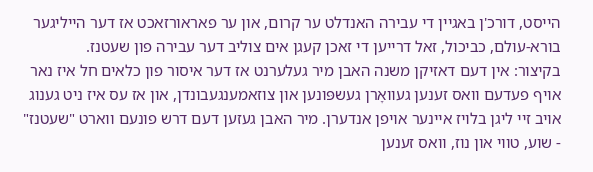הייסט, דורכ'ן באגיין די עבירה האנדלט ער קרום, און ער פאראורזאכט אז דער הייליגער בורא-עולם, כביכול, זאל דרייען די זאכן קעגן אים צוליב דער עבירה פון שעטנז.
בקיצור: אין דעם דאזיקן משנה האבן מיר געלערנט אז דער איסור פון כלאים חל איז נאר אויף פעדעם וואס זענען געוואָרן געשפּונען און צוזאמענגעבונדן, און אז עס איז ניט גענוג אויב זיי ליגן בלויז איינער אויפן אנדערן. מיר האבן געזען דעם דרש פונעם ווארט "שעטנז" - שוע, טווי און נוז, וואס זענען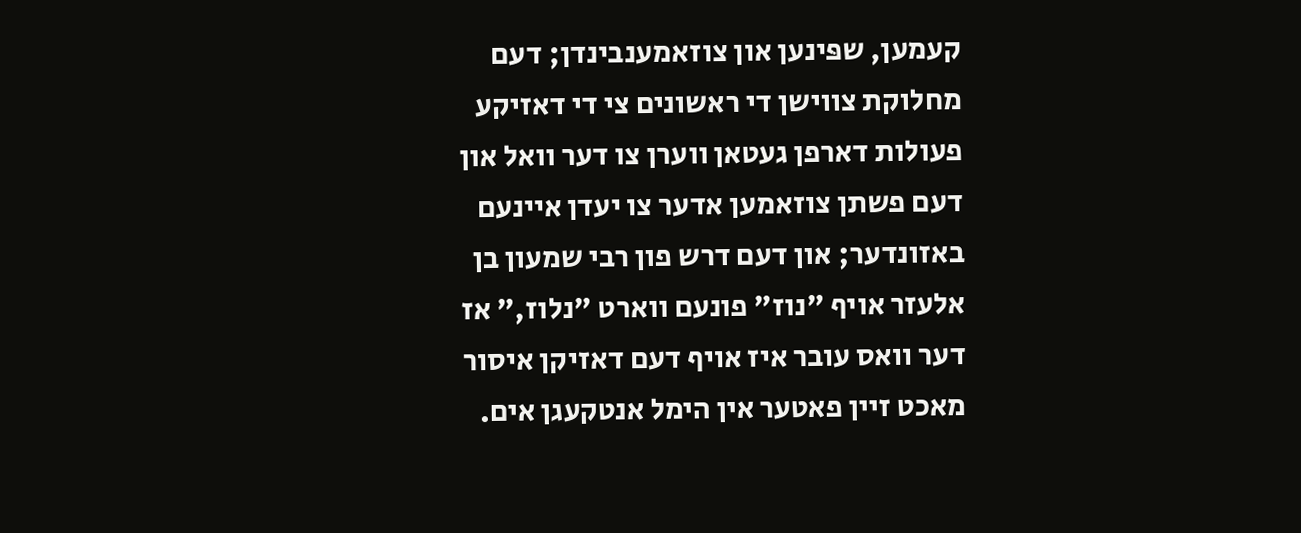קעמען, שפּינען און צוזאמענבינדן; דעם מחלוקת צווישן די ראשונים צי די דאזיקע פעולות דארפן געטאן ווערן צו דער וואל און דעם פשתן צוזאמען אדער צו יעדן איינעם באזונדער; און דעם דרש פון רבי שמעון בן אלעזר אויף "נוז" פונעם ווארט "נלוז," אז דער וואס עובר איז אויף דעם דאזיקן איסור מאכט זיין פאטער אין הימל אנטקעגן אים.